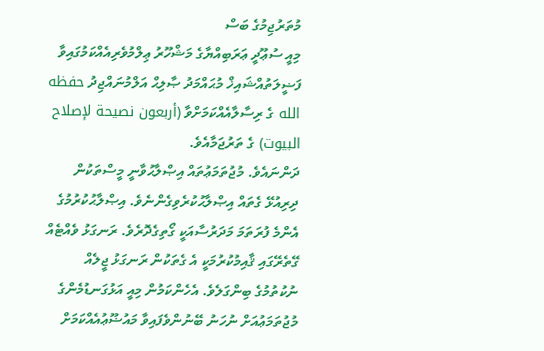މުތަރުޖިމުގެ ބަސް
މިއީ ސުޢޫދީ ޢަރަބިއްޔާގެ މަޝްހޫރު ޢިލްމުވެރިއެއްކަމުގައިވާ ފަޟީލަތުއްޝައިޚް މުޙައްމަދު ޞާލިޙް އަލްމުނައްޖިދު حفظه الله ގެ ރިސާލާއެއްކަމަށްވާ (أربعون نصيحة لإصلاح البيوت) ގެ ތަރުޖަމާއެވެ.
ދަންނައެވެ. މުޖުތަމަޢުތައް އިޞްލާޙުވާނީ މީސްތަކުން ދިރިއުޅޭ ގެތައް އިޞްލާޙުކުރެވިގެންނެވެ. އިޞްލާޙުކުރުމުގެ އެންމެ ފުރަތަމަ މަދަރުސާއަކީ ގޯތިގެދޮރެވެ. ރަނގަޅު ވެއްޓެއް ގޭތެރޭގައި ޤާއިމުކުރުމަކީ އެ ގެތަކުން ރަނގަޅު ޖީލެއް ނުކުތުމުގެ ބިންގަލެވެ. އެހެންކަމުން މިއީ އަޅުގަނޑުމެންގެ މުޖުތަމަޢުއަށް ނުހަނު ބޭނުންވެފައިވާ މައުޟޫޢުއެއްކަމަށް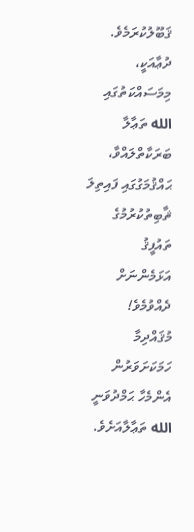ޤަބޫލުކުރަމެވެ.
ދުޢާއަކީ، މިމަސައްކަތުގައި الله ތަޢާލާ ބަރަކާތްލައްވާ، ޙައްޤުމަގުގައި ފައިތިލަ ޘާބިތުކުރުމުގެ ތައުފީޤު އަޅަމެންނަށް ދެއްވުމެވެ!
މުޤައްދިމާ
ހަމަކަށަވަރުން އެންމެހާ ޙަމްދުވަނީ الله ތަޢާލާއަށެވެ.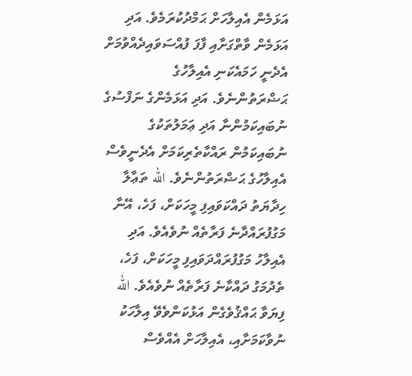އަޅަމެން އެއިލާހަށް ޙަމްދުކުރަމެވެ. އަދި އަޅަމެން ވާތްގަށާއި ފާފަ ފުއްސަވައިދެއްވުމަށް އެދެނީ ހަމައެކަނި އެއިލާހުގެ ޙަޟްރަތުންނެވެ. އަދި އަޅަމެންގެ ނަފްސުގެ ނުބައިކަމުންނާ އަދި ޢަމަލުތަކުގެ ނުބައިކަމުން ރައްކާތެރިކަމަށް އެދެނީވެސް އެއިލާހުގެ ޙަޟްރަތުންނެވެ. الله ތަޢާލާ ހިދާޔަތު ދައްކަވައިފި މީހަކަށް، ފަހެ، އޭނާ މަގުފުރައްދާނެ ފަރާތެއް ނުވެއެވެ. އަދި އެއިލާހު މަގުފުރައްދަވައިފި މީހަކަށް، ފަހެ، ތެދުމަގު ދައްކާނެ ފަރާތެއް ނުވެއެވެ. الله ފިޔަވާ ޙައްޤުވެގެން އަޅުކަންވެވޭ އިލާހަކު ނުވާކަމަށާއި، އެއިލާހަށް އެއްވެސް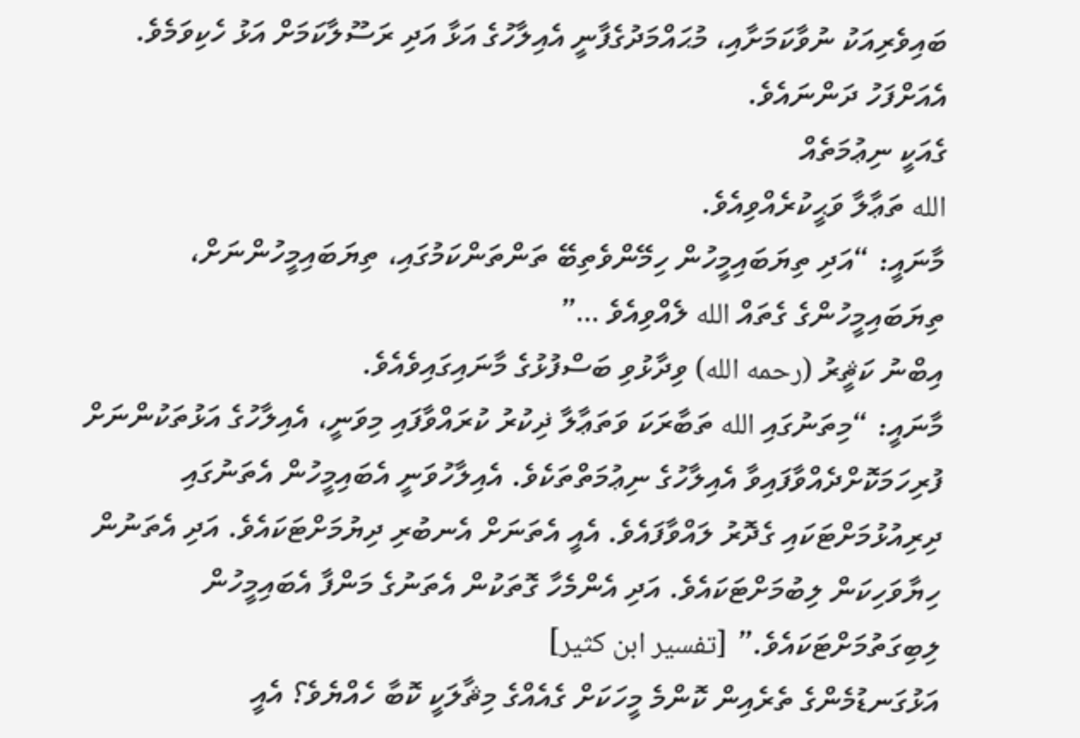ބައިވެރިއަކު ނުވާކަމަށާއި، މުޙައްމަދުގެފާނީ އެއިލާހުގެ އަޅާ އަދި ރަސޫލާކަމަށް އަޅު ހެކިވަމެވެ. އެއަށްފަހު ދަންނައެވެ.
ގެއަކީ ނިޢުމަތެއް
الله ތަޢާލާ ވަޙީކުރެއްވިއެވެ.
މާނައީ: “އަދި ތިޔަބައިމީހުން ހިމޭންވެތިބޭ ތަންތަންކަމުގައި، ތިޔަބައިމީހުންނަށް، ތިޔަބައިމީހުންގެ ގެތައް الله ލެއްވިއެވެ …”
އިބްނު ކަޘީރު (رحمه الله) ވިދާޅުވި ބަސްފުޅުގެ މާނައިގައިވެއެވެ.
މާނައީ: “މިތަނުގައި الله ތަބާރަކަ ވަތަޢާލާ ޛިކުރު ކުރައްވާފައި މިވަނީ، އެއިލާހުގެ އަޅުތަކުންނަށް ފުރިހަމަކޮށްދެއްވާފައިވާ އެއިލާހުގެ ނިޢުމަތްތަކެވެ. އެއިލާހުވަނީ އެބައިމީހުން އެތަނުގައި ދިރިއުޅުމަށްޓަކައި ގެދޮރު ލައްވާފައެވެ. އެއީ އެތަނަށް އެނބުރި ދިޔުމަށްޓަކައެވެ. އަދި އެތަނުން ހިޔާވަހިކަން ލިބުމަށްޓަކައެވެ. އަދި އެންމެހާ ގޮތަކުން އެތަނުގެ މަންފާ އެބައިމީހުން ލިބިގަތުމަށްޓަކައެވެ.” [تفسير ابن كثير]
އަޅުގަނޑުމެންގެ ތެރެއިން ކޮންމެ މީހަކަށް ގެއެއްގެ މިޘާލަކީ ކޮބާ ހެއްޔެވެ؟ އެއީ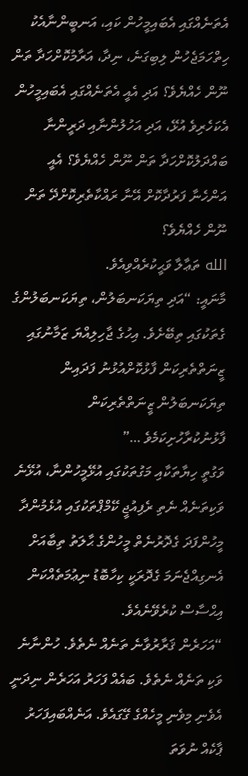އެތަނެއްގައި އެބައިމީހުން ކައި، އަނބީންނާއެކު ހިތްހަމަޖެހުން ލިބިގަނެ، ނިދާ، އަރާމުކޮށްހަދާ ތަން ނޫން ހެއްޔެވެ؟ އަދި އެއީ އެތަނެއްގައި އެބައިމީހުން އެކަހެރިވެ އުޅޭ، އަދި އަހުލުންނާއި ދަރީންނާ ބައްދަލުކޮށްހަދާ ތަން ނޫން ހެއްޔެވެ؟ އެއީ އަންހެނާ ފަރުދާކޮށް އޭނާ ރައްކާތެރިކޮށްދޭ ތަން ނޫން ހެއްޔެވެ؟
الله ތަޢާލާ ވަޙީކުރެއްވިއެވެ.
މާނައީ: “އަދި ތިޔަކަނބަލުން، ތިޔަކަނބަލުންގެ ގެތަކުގައި ތިބޭށެވެ. އިހުގެ ޖާހިލިއްޔަ ޒަމާނުގައި ޒީނަތްތެރިކަން ފާޅުކޮށްއުޅުނު ފަދައިން ތިޔަކަނބަލުން ޒީނަތްތެރިކަން ފާޅުނުކުރާހުށިކަމެވެ …”
ވަގުތީ ހިޔާތަކާއި މަގުތަކުގައި އުޅޭމީހުންނާ، އުޅޭނެ ވަކިތަނެއް ނެތި ރެފިއުޖީ ކޭމްޕްތަކުގައި އުޅެމުންދާ މީހުންފަދަ ގެދޮރުނެތް މީހުންގެ ޙާލަތު ތިބާއަށް އެނގިއްޖެނަމަ ގެދޮރަކީ ކިހާބޮޑު ނިޢުމަތެއްކަން އިޙްސާސް ކުރެވޭނެއެވެ.
“އަހަރެން ޤަރާރުވާނެ ތަނެއް ނެތެވެ. ހުންނާނެ ވަކި ތަނެއް ނެތެވެ. ބައެއް ފަހަރު އަހަރެން ނިދަނީ އެވެނި މިވެނި މީހެއްގެ ގޭގައެވެ. އަނެއްބައިފަހަރު ޕާކެއް ނުވަތަ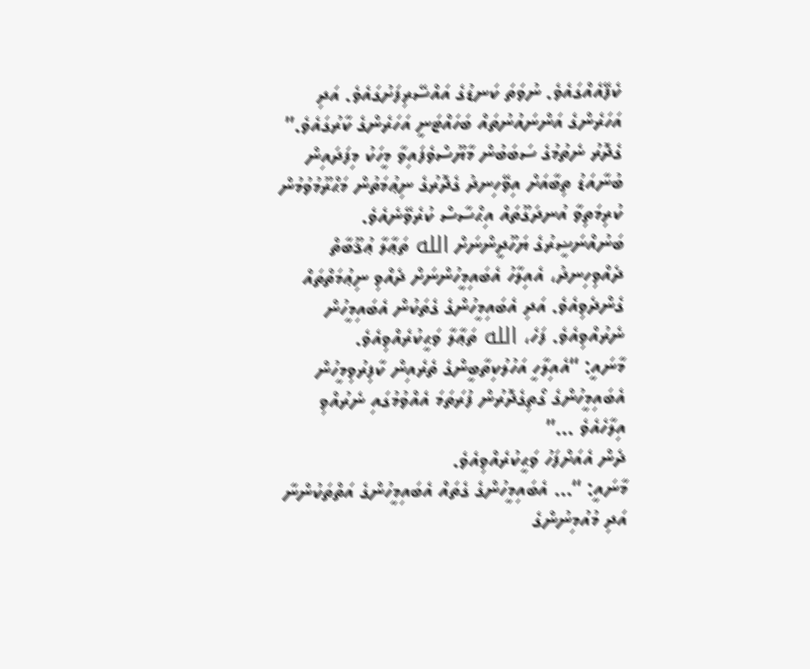ކެފޭއެއްގައެވެ. ނުވަތަ ކަނޑުގެ އައްސޭރިފަށުގައެވެ. އަދި އަހަރެންގެ އަންނައުނުތައް ބަހައްޓަނީ އަހަރެންގެ ކާރުގައެވެ.”
ގެދޮރު ނެތުމުގެ ސަބަބުން މާޔޫސްވެފައިވާ މީހަކު މިފަދައިން ބުނާއަޑު ތިބާއަށް އިވޭހިނދު ގެދޮރުގެ ނިޢުމަތުން މަޙްރޫމުވުމުން ކުރިމަތިވާ އުނދަގޫތައް އިޙްސާސް ކުރެވޭނެއެވެ.
ބަނުއްނަޟީރުގެ ޔަހޫދީންނަށް الله ތަޢާލާ ޢުޤޫބާތް ދެއްވިހިނދު، އެއިލާހު އެބައިމީހުންނަށް ދެއްވި ނިޢުމަތްތައް ގެންދެވިއެވެ. އަދި އެބައިމީހުންގެ ގެތަކުން އެބައިމީހުން ނެރުއްވިއެވެ. ފަހެ، الله ތަޢާލާ ވަޙީކުރެއްވިއެވެ.
މާނައީ: “އެއިލާހީ އަހުލުކިތާބީންގެ ތެރެއިން ކާފިރުވިމީހުން އެބައިމީހުންގެ ގޯތިގެދޮރުން ފުރަތަމަ އެއްވުމުގައި ނެރުއްވި އިލާހެއެވެ …”
ދެން އެއަށްފަހު ވަޙީކުރެއްވިއެވެ.
މާނައީ: “… އެބައިމީހުންގެ ގެތައް އެބައިމީހުންގެ އަތްތަކުންނާ އަދި މުއުމިނުންގެ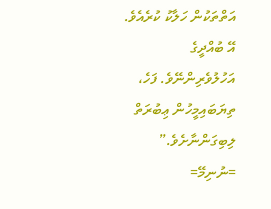އަތްތަކުން ހަލާކު ކުރެއެވެ. އޭ ބުއްދީގެ އަހުލުވެރިންނޭވެ. ފަހެ، ތިޔަބައިމީހުން ޢިބުރަތް ލިބިގަންނާށެވެ.”
=ނުނިމޭ=